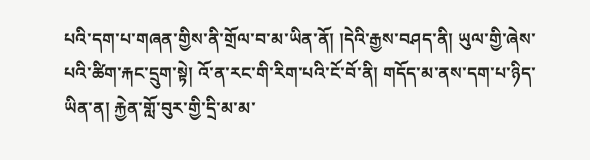པའི་དག་པ་གཞན་གྱིས་ནི་གྲོལ་བ་མ་ཡིན་ནོ། །དེའི་རྒྱས་བཤད་ནི། ཡུལ་གྱི་ཞེས་པའི་ཚིག་རྐང་དྲུག་སྟེ། འོ་ན་རང་གི་རིག་པའི་ངོ་བོ་ནི། གདོད་མ་ནས་དག་པ་ཉིད་ཡིན་ན། རྐྱེན་གློ་བུར་གྱི་དྲི་མ་མ་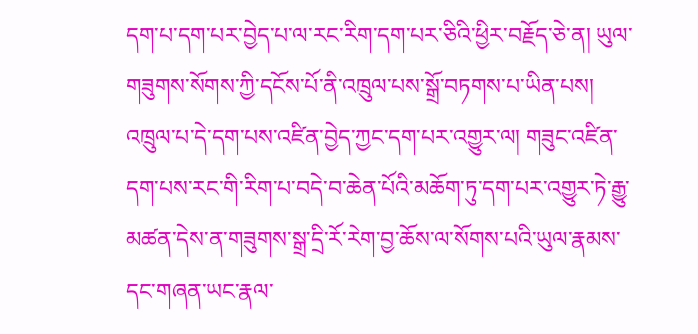དག་པ་དག་པར་བྱེད་པ་ལ་རང་རིག་དག་པར་ཅིའི་ཕྱིར་བརྗོད་ཅེ་ན། ཡུལ་གཟུགས་སོགས་ཀྱི་དངོས་པོ་ནི་འཁྲུལ་པས་སྒྲོ་བཏགས་པ་ཡིན་པས། འཁྲུལ་པ་དེ་དག་པས་འཛིན་བྱེད་ཀྱང་དག་པར་འགྱུར་ལ། གཟུང་འཛིན་དག་པས་རང་གི་རིག་པ་བདེ་བ་ཆེན་པོའི་མཆོག་ཏུ་དག་པར་འགྱུར་ཏེ་རྒྱུ་མཚན་དེས་ན་གཟུགས་སྒྲ་དྲི་རོ་རེག་བྱ་ཆོས་ལ་སོགས་པའི་ཡུལ་རྣམས་དང་གཞན་ཡང་རྣལ་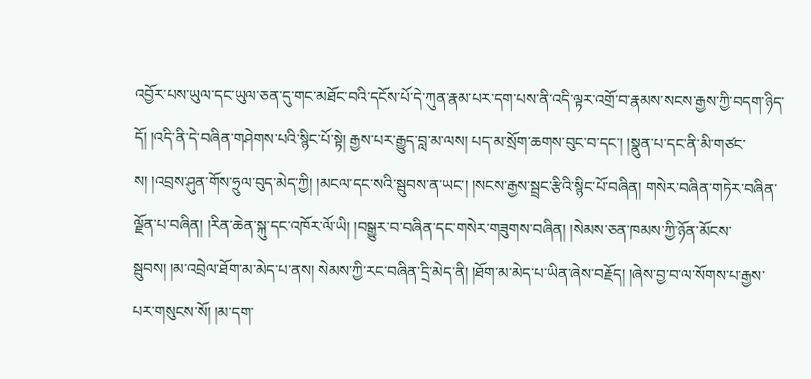འབྱོར་པས་ཡུལ་དང་ཡུལ་ཅན་དུ་གང་མཐོང་བའི་དངོས་པོ་དེ་ཀུན་རྣམ་པར་དག་པས་ནི་འདི་ལྟར་འགྲོ་བ་རྣམས་སངས་རྒྱས་ཀྱི་བདག་ཉིད་དོ། །འདི་ནི་དེ་བཞིན་གཤེགས་པའི་སྙིང་པོ་སྟེ། རྒྱས་པར་རྒྱུད་བླ་མ་ལས། པད་མ་སྲོག་ཆགས་བུང་བ་དང་། །སྣུན་པ་དང་ནི་མི་གཙང་ས། །འབྲས་ཤུན་གོས་ཧྲུལ་བུད་མེད་ཀྱི། །མངལ་དང་སའི་སྦུབས་ན་ཡང་། །སངས་རྒྱས་སྦྲང་རྩིའི་སྙིང་པོ་བཞིན། གསེར་བཞིན་གཏེར་བཞིན་ལྗོན་པ་བཞིན། །རིན་ཆེན་སྐུ་དང་འཁོར་ལོ་ཡི། །བསྒྱུར་བ་བཞིན་དང་གསེར་གཟུགས་བཞིན། །སེམས་ཅན་ཁམས་ཀྱི་ཉོན་མོངས་སྦུབས། །མ་འབྲེལ་ཐོག་མ་མེད་པ་ནས། སེམས་ཀྱི་རང་བཞིན་དྲི་མེད་ནི། །ཐོག་མ་མེད་པ་ཡིན་ཞེས་བརྗོད། །ཞེས་བྱ་བ་ལ་སོགས་པ་རྒྱས་པར་གསུངས་སོ། །མ་དག་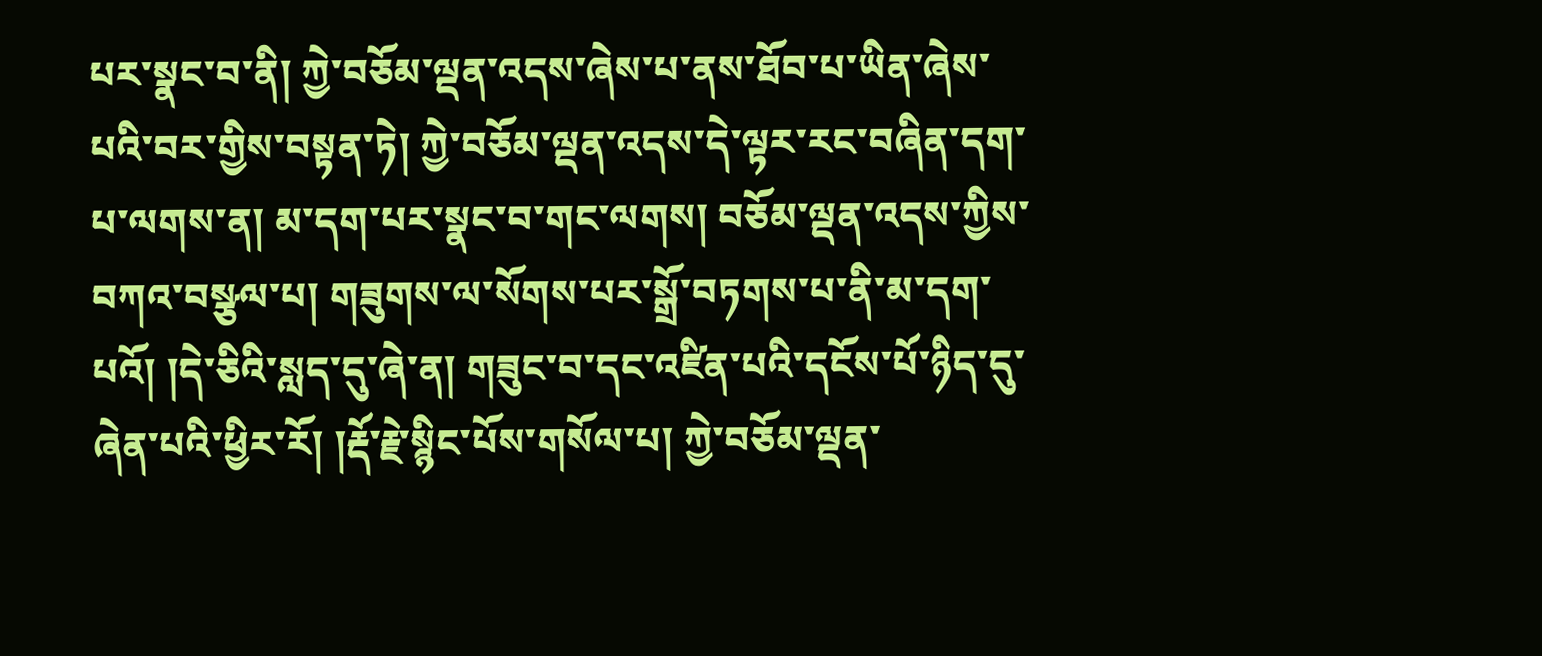པར་སྣང་བ་ནི། ཀྱེ་བཅོམ་ལྡན་འདས་ཞེས་པ་ནས་ཐོབ་པ་ཡིན་ཞེས་པའི་བར་གྱིས་བསྟན་ཏེ། ཀྱེ་བཅོམ་ལྡན་འདས་དེ་ལྟར་རང་བཞིན་དག་པ་ལགས་ན། མ་དག་པར་སྣང་བ་གང་ལགས། བཅོམ་ལྡན་འདས་ཀྱིས་བཀའ་བསྩལ་པ། གཟུགས་ལ་སོགས་པར་སྒྲོ་བཏགས་པ་ནི་མ་དག་པའོ། །དེ་ཅིའི་སླད་དུ་ཞེ་ན། གཟུང་བ་དང་འཛིན་པའི་དངོས་པོ་ཉིད་དུ་ཞེན་པའི་ཕྱིར་རོ། །རྡོ་རྗེ་སྙིང་པོས་གསོལ་པ། ཀྱེ་བཅོམ་ལྡན་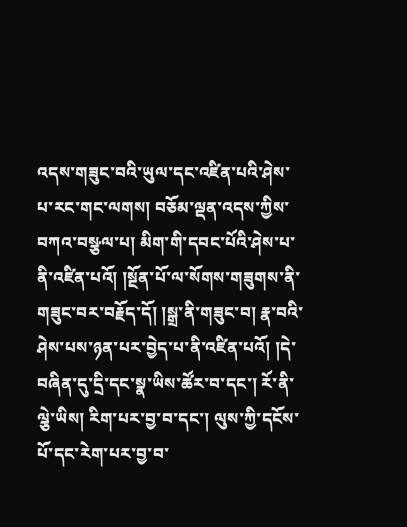འདས་གཟུང་བའི་ཡུལ་དང་འཛིན་པའི་ཤེས་པ་རང་གང་ལགས། བཅོམ་ལྡན་འདས་ཀྱིས་བཀའ་བསྩལ་པ། མིག་གི་དབང་པོའི་ཤེས་པ་ནི་འཛིན་པའོ། །སྔོན་པོ་ལ་སོགས་གཟུགས་ནི་གཟུང་བར་བརྗོད་དོ། །སྒྲ་ནི་གཟུང་བ། རྣ་བའི་ཤེས་པས་ཉན་པར་བྱེད་པ་ནི་འཛིན་པའོ། །དེ་བཞིན་དུ་དྲི་དང་སྣ་ཡིས་ཚོར་བ་དང་། རོ་ནི་ལྕེ་ཡིས། རིག་པར་བྱ་བ་དང་། ལུས་ཀྱི་དངོས་པོ་དང་རེག་པར་བྱ་བ་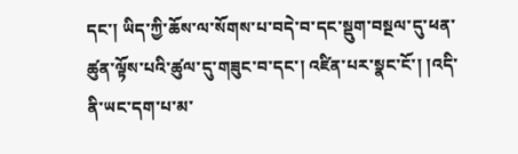དང་། ཡིད་ཀྱི་ཆོས་ལ་སོགས་པ་བདེ་བ་དང་སྡུག་བསྔལ་དུ་ཕན་ཚུན་ལྟོས་པའི་ཚུལ་དུ་གཟུང་བ་དང་། འཛིན་པར་སྣང་ངོ་། །འདི་ནི་ཡང་དག་པ་མ་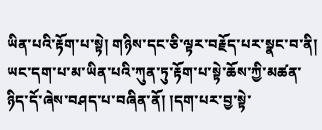ཡིན་པའི་རྟོག་པ་སྟེ། གཉིས་དང་ཅི་ལྟར་བརྗོད་པར་སྣང་བ་ནི། ཡང་དག་པ་མ་ཡིན་པའི་ཀུན་ཏུ་རྟོག་པ་སྟེ་ཆོས་ཀྱི་མཚན་ཉིད་དོ་ཞེས་བཤད་པ་བཞིན་ནོ། །དག་པར་བྱ་སྟེ་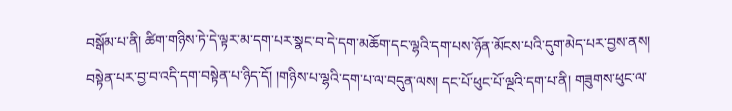བསྒོམ་པ་ནི། ཚིག་གཉིས་ཏེ་དེ་ལྟར་མ་དག་པར་སྣང་བ་དེ་དག་མཆོག་དང་ལྷའི་དག་པས་ཉོན་མོངས་པའི་དུག་མེད་པར་བྱས་ནས། བསྟེན་པར་བྱ་བ་འདི་དག་བསྟེན་པ་ཉིད་དོ། །གཉིས་པ་ལྷའི་དག་པ་ལ་བདུན་ལས། དང་པོ་ཕུང་པོ་ལྔའི་དག་པ་ནི། གཟུགས་ཕུང་ལ་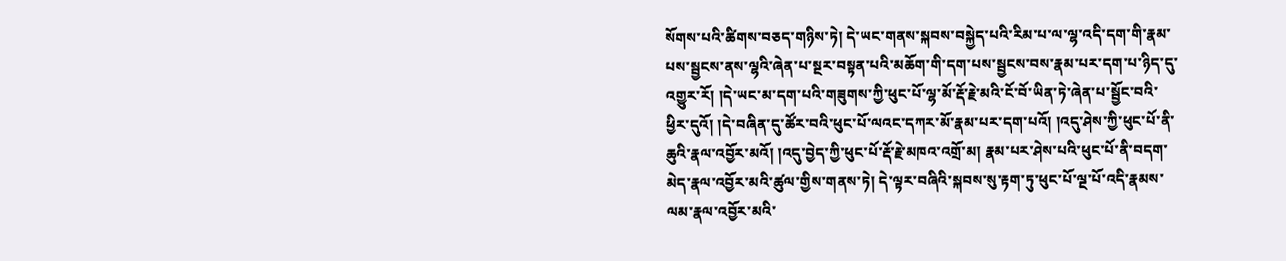སོགས་པའི་ཚིགས་བཅད་གཉིས་ཏེ། དེ་ཡང་གནས་སྐབས་བསྐྱེད་པའི་རིམ་པ་ལ་ལྷ་འདི་དག་གི་རྣམ་པས་སྦྱངས་ནས་ལྷའི་ཞེན་པ་སྔར་བསྟན་པའི་མཆོག་གི་དག་པས་སྦྱངས་བས་རྣམ་པར་དག་པ་ཉིད་དུ་འགྱུར་རོ། །དེ་ཡང་མ་དག་པའི་གཟུགས་ཀྱི་ཕུང་པོ་ལྷ་མོ་རྡོ་རྗེ་མའི་ངོ་བོ་ཡིན་ཏེ་ཞེན་པ་སྦྱོང་བའི་ཕྱིར་དུའོ། །དེ་བཞིན་དུ་ཚོར་བའི་ཕུང་པོ་ལའང་དཀར་མོ་རྣམ་པར་དག་པའོ། །འདུ་ཤེས་ཀྱི་ཕུང་པོ་ནི་ཆུའི་རྣལ་འབྱོར་མའོ། །འདུ་བྱེད་ཀྱི་ཕུང་པོ་རྡོ་རྗེ་མཁའ་འགྲོ་མ། རྣམ་པར་ཤེས་པའི་ཕུང་པོ་ནི་བདག་མེད་རྣལ་འབྱོར་མའི་ཚུལ་གྱིས་གནས་ཏེ། དེ་ལྟར་བཞིའི་སྐབས་སུ་རྟག་ཏུ་ཕུང་པོ་ལྔ་པོ་འདི་རྣམས་ལམ་རྣལ་འབྱོར་མའི་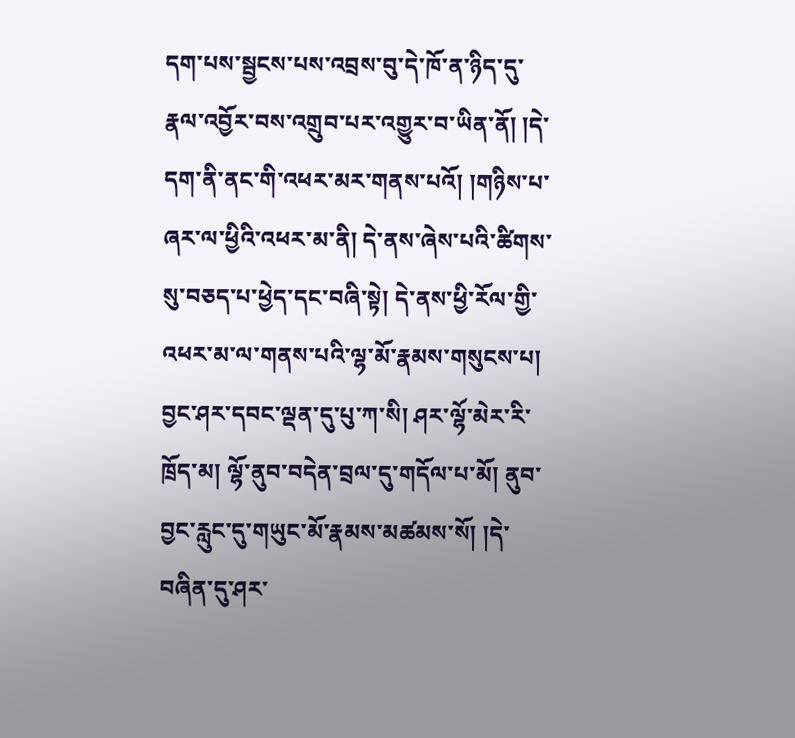དག་པས་སྦྱངས་པས་འབྲས་བུ་དེ་ཁོ་ན་ཉིད་དུ་རྣལ་འབྱོར་བས་འགྲུབ་པར་འགྱུར་བ་ཡིན་ནོ། །དེ་དག་ནི་ནང་གི་འཕར་མར་གནས་པའོ། །གཉིས་པ་ཞར་ལ་ཕྱིའི་འཕར་མ་ནི། དེ་ནས་ཞེས་པའི་ཚིགས་སུ་བཅད་པ་ཕྱེད་དང་བཞི་སྟེ། དེ་ནས་ཕྱི་རོལ་གྱི་འཕར་མ་ལ་གནས་པའི་ལྷ་མོ་རྣམས་གསུངས་པ། བྱང་ཤར་དབང་ལྡན་དུ་པུ་ཀ་སི། ཤར་ལྷོ་མེར་རི་ཁྲོད་མ། ལྷོ་ནུབ་བདེན་བྲལ་དུ་གདོལ་པ་མོ། ནུབ་བྱང་རླུང་དུ་གཡུང་མོ་རྣམས་མཚམས་སོ། །དེ་བཞིན་དུ་ཤར་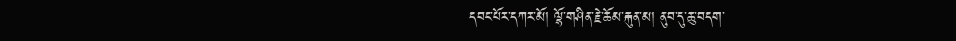དབང་པོར་དཀར་མོ། ལྷོ་གཤིན་རྗེ་ཆོམ་རྐུན་མ། ནུབ་དུ་ཆུ་བདག་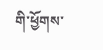གི་ཕྱོགས་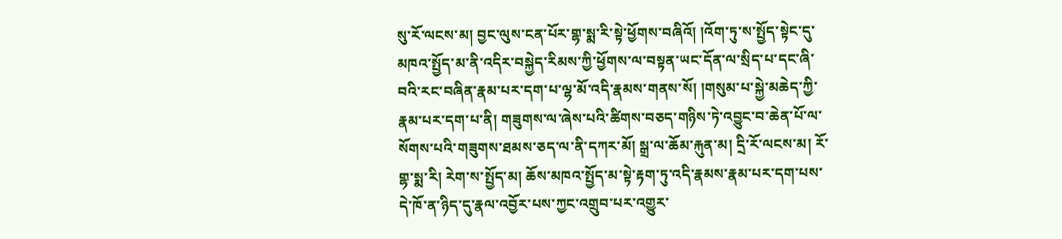སུ་རོ་ལངས་མ། བྱང་ལུས་ངན་པོར་གྷ་སྨ་རི་སྟེ་ཕྱོགས་བཞིའོ། །འོག་ཏུ་ས་སྤྱོད་སྟེང་དུ་མཁའ་སྤྱོད་མ་ནི་འདིར་བསྐྱེད་རིམས་ཀྱི་ཕྱོགས་ལ་བསྟན་ཡང་དོན་ལ་སྲིད་པ་དང་ཞི་བའི་རང་བཞིན་རྣམ་པར་དག་པ་ལྷ་མོ་འདི་རྣམས་གནས་སོ། །གསུམ་པ་སྐྱེ་མཆེད་ཀྱི་རྣམ་པར་དག་པ་ནི། གཟུགས་ལ་ཞེས་པའི་ཚིགས་བཅད་གཉིས་ཏེ་འབྱུང་བ་ཆེན་པོ་ལ་སོགས་པའི་གཟུགས་ཐམས་ཅད་ལ་ནི་དཀར་མོ། སྒྲ་ལ་ཆོམ་རྐུན་མ། དྲི་རོ་ལངས་མ། རོ་གྷ་སྨ་རི། རེག་ས་སྤྱོད་མ། ཆོས་མཁའ་སྤྱོད་མ་སྟེ་རྟག་ཏུ་འདི་རྣམས་རྣམ་པར་དག་པས་དེ་ཁོ་ན་ཉིད་དུ་རྣལ་འབྱོར་པས་ཀྱང་འགྲུབ་པར་འགྱུར་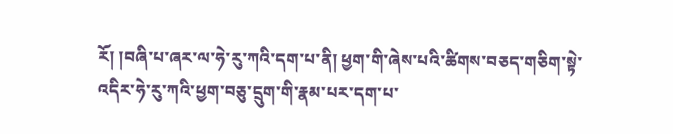རོ། །བཞི་པ་ཞར་ལ་ཧེ་རུ་ཀའི་དག་པ་ནི། ཕྱག་གི་ཞེས་པའི་ཚིགས་བཅད་གཅིག་སྟེ་འདིར་ཧེ་རུ་ཀའི་ཕྱག་བཅུ་དྲུག་གི་རྣམ་པར་དག་པ་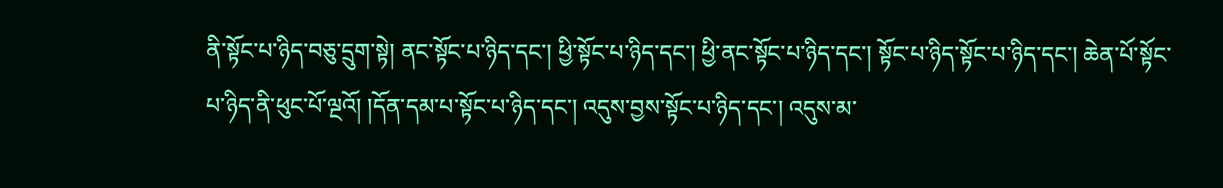ནི་སྟོང་པ་ཉིད་བཅུ་དྲུག་སྟེ། ནང་སྟོང་པ་ཉིད་དང་། ཕྱི་སྟོང་པ་ཉིད་དང་། ཕྱི་ནང་སྟོང་པ་ཉིད་དང་། སྟོང་པ་ཉིད་སྟོང་པ་ཉིད་དང་། ཆེན་པོ་སྟོང་པ་ཉིད་ནི་ཕུང་པོ་ལྔའོ། །དོན་དམ་པ་སྟོང་པ་ཉིད་དང་། འདུས་བྱས་སྟོང་པ་ཉིད་དང་། འདུས་མ་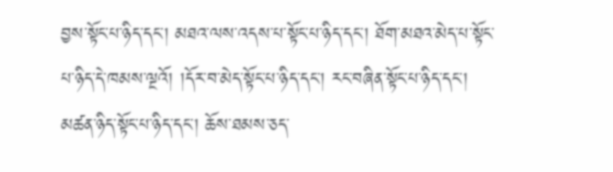བྱས་སྟོང་པ་ཉིད་དང་། མཐའ་ལས་འདས་པ་སྟོང་པ་ཉིད་དང་། ཐོག་མཐའ་མེད་པ་སྟོང་པ་ཉིད་དེ་ཁམས་ལྔའོ། །དོར་བ་མེད་སྟོང་པ་ཉིད་དང་། རང་བཞིན་སྟོང་པ་ཉིད་དང་། མཚན་ཉིད་སྟོང་པ་ཉིད་དང་། ཆོས་ཐམས་ཅད་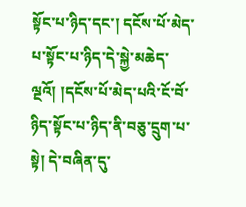སྟོང་པ་ཉིད་དང་། དངོས་པོ་མེད་པ་སྟོང་པ་ཉིད་དེ་སྐྱེ་མཆེད་ལྔའོ། །དངོས་པོ་མེད་པའི་ངོ་བོ་ཉིད་སྟོང་པ་ཉིད་ནི་བཅུ་དྲུག་པ་སྟེ། དེ་བཞིན་དུ་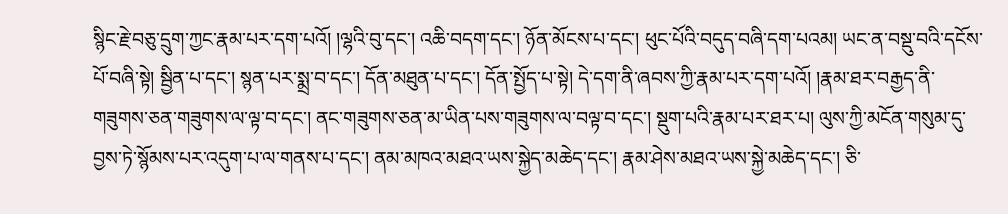སྙིང་རྗེ་བཅུ་དྲུག་ཀྱང་རྣམ་པར་དག་པའོ། །ལྷའི་བུ་དང་། འཆི་བདག་དང་། ཉོན་མོངས་པ་དང་། ཕུང་པོའི་བདུད་བཞི་དག་པའམ། ཡང་ན་བསྡུ་བའི་དངོས་པོ་བཞི་སྟེ། སྦྱིན་པ་དང་། སྙན་པར་སྨྲ་བ་དང་། དོན་མཐུན་པ་དང་། དོན་སྤྱོད་པ་སྟེ། དེ་དག་ནི་ཞབས་ཀྱི་རྣམ་པར་དག་པའོ། །རྣམ་ཐར་བརྒྱད་ནི་གཟུགས་ཅན་གཟུགས་ལ་ལྟ་བ་དང་། ནང་གཟུགས་ཅན་མ་ཡིན་པས་གཟུགས་ལ་བལྟ་བ་དང་། སྡུག་པའི་རྣམ་པར་ཐར་པ། ལུས་ཀྱི་མངོན་གསུམ་དུ་བྱས་ཏེ་སྙོམས་པར་འདུག་པ་ལ་གནས་པ་དང་། ནམ་མཁའ་མཐའ་ཡས་སྐྱེད་མཆེད་དང་། རྣམ་ཤེས་མཐའ་ཡས་སྐྱེ་མཆེད་དང་། ཅི་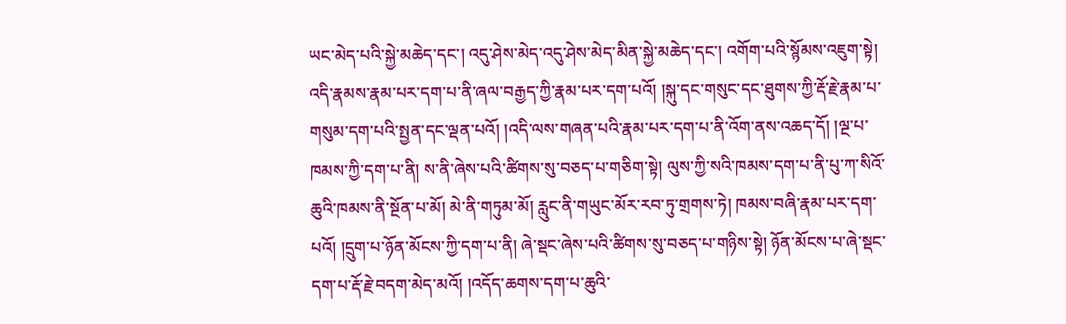ཡང་མེད་པའི་སྐྱེ་མཆེད་དང་། འདུ་ཤེས་མེད་འདུ་ཤེས་མེད་མིན་སྐྱེ་མཆེད་དང་། འགོག་པའི་སྙོམས་འཇུག་སྟེ། འདི་རྣམས་རྣམ་པར་དག་པ་ནི་ཞལ་བརྒྱད་ཀྱི་རྣམ་པར་དག་པའོ། །སྐུ་དང་གསུང་དང་ཐུགས་ཀྱི་རྡོ་རྗེ་རྣམ་པ་གསུམ་དག་པའི་སྤྱན་དང་ལྡན་པའོ། །འདི་ལས་གཞན་པའི་རྣམ་པར་དག་པ་ནི་འོག་ནས་འཆད་དོ། །ལྔ་པ་ཁམས་ཀྱི་དག་པ་ནི། ས་ནི་ཞེས་པའི་ཚིགས་སུ་བཅད་པ་གཅིག་སྟེ། ལུས་ཀྱི་སའི་ཁམས་དག་པ་ནི་པུ་ཀ་སིའོ་ཆུའི་ཁམས་ནི་སྔོན་པ་མོ། མེ་ནི་གཏུམ་མོ། རླུང་ནི་གཡུང་མོར་རབ་ཏུ་གྲགས་ཏེ། ཁམས་བཞི་རྣམ་པར་དག་པའོ། །དྲུག་པ་ཉོན་མོངས་ཀྱི་དག་པ་ནི། ཞེ་སྡང་ཞེས་པའི་ཚིགས་སུ་བཅད་པ་གཉིས་སྟེ། ཉོན་མོངས་པ་ཞེ་སྡང་དག་པ་རྡོ་རྗེ་བདག་མེད་མའོ། །འདོད་ཆགས་དག་པ་ཆུའི་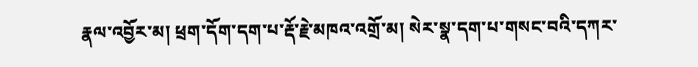རྣལ་འབྱོར་མ། ཕྲག་དོག་དག་པ་རྡོ་རྗེ་མཁའ་འགྲོ་མ། སེར་སྣ་དག་པ་གསང་བའི་དཀར་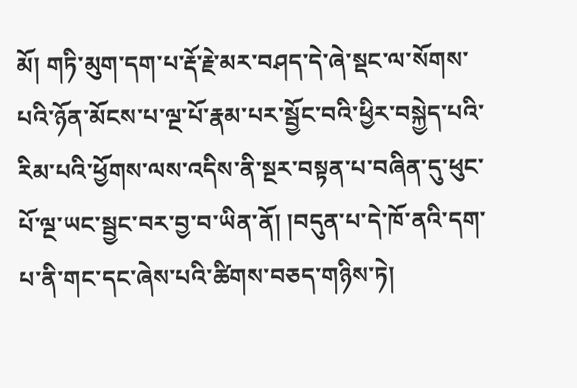མོ། གཏི་མུག་དག་པ་རྡོ་རྗེ་མར་བཤད་དེ་ཞེ་སྡང་ལ་སོགས་པའི་ཉོན་མོངས་པ་ལྔ་པོ་རྣམ་པར་སྦྱོང་བའི་ཕྱིར་བསྐྱེད་པའི་རིམ་པའི་ཕྱོགས་ལས་འདིས་ནི་སྔར་བསྟན་པ་བཞིན་དུ་ཕུང་པོ་ལྔ་ཡང་སྦྱང་བར་བྱ་བ་ཡིན་ནོ། །བདུན་པ་དེ་ཁོ་ནའི་དག་པ་ནི་གང་དང་ཞེས་པའི་ཚིགས་བཅད་གཉིས་ཏེ།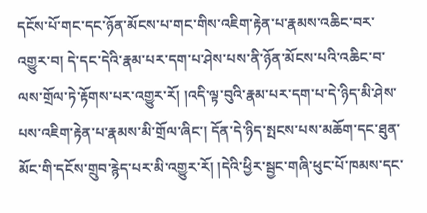དངོས་པོ་གང་དང་ཉོན་མོངས་པ་གང་གིས་འཇིག་རྟེན་པ་རྣམས་འཆིང་བར་འགྱུར་བ། དེ་དང་དེའི་རྣམ་པར་དག་པ་ཤེས་པས་ནི་ཉོན་མོངས་པའི་འཆིང་བ་ལས་གྲོལ་ཏེ་རྟོགས་པར་འགྱུར་རོ། །འདི་ལྟ་བུའི་རྣམ་པར་དག་པ་དེ་ཉིད་མི་ཤེས་པས་འཇིག་རྟེན་པ་རྣམས་མི་གྲོལ་ཞིང་། དོན་དེ་ཉིད་སྤངས་པས་མཆོག་དང་ཐུན་མོང་གི་དངོས་གྲུབ་རྙེད་པར་མི་འགྱུར་རོ། །དེའི་ཕྱིར་སྦྱང་གཞི་ཕུང་པོ་ཁམས་དང་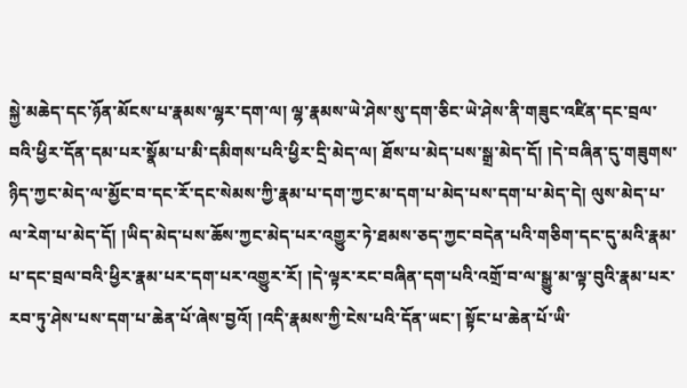སྐྱེ་མཆེད་དང་ཉོན་མོངས་པ་རྣམས་ལྷར་དག་ལ། ལྷ་རྣམས་ཡེ་ཤེས་སུ་དག་ཅིང་ཡེ་ཤེས་ནི་གཟུང་འཛིན་དང་བྲལ་བའི་ཕྱིར་དོན་དམ་པར་སྣོམ་པ་མི་དམིགས་པའི་ཕྱིར་དྲི་མེད་ལ། ཐོས་པ་མེད་པས་སྒྲ་མེད་དོ། །དེ་བཞིན་དུ་གཟུགས་ཉིད་ཀྱང་མེད་ལ་མྱོང་བ་དང་རོ་དང་སེམས་ཀྱི་རྣམ་པ་དག་ཀྱང་མ་དག་པ་མེད་པས་དག་པ་མེད་དེ། ལུས་མེད་པ་ལ་རེག་པ་མེད་དོ། །ཡིད་མེད་པས་ཆོས་ཀྱང་མེད་པར་འགྱུར་ཏེ་ཐམས་ཅད་ཀྱང་བདེན་པའི་གཅིག་དང་དུ་མའི་རྣམ་པ་དང་བྲལ་བའི་ཕྱིར་རྣམ་པར་དག་པར་འགྱུར་རོ། །དེ་ལྟར་རང་བཞིན་དག་པའི་འགྲོ་བ་ལ་སྒྱུ་མ་ལྟ་བུའི་རྣམ་པར་རབ་ཏུ་ཤེས་པས་དག་པ་ཆེན་པོ་ཞེས་བྱའོ། །འདི་རྣམས་ཀྱི་ངེས་པའི་དོན་ཡང་། སྟོང་པ་ཆེན་པོ་ཡི་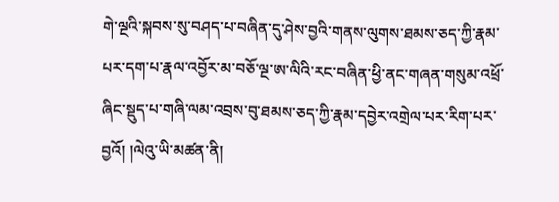གེ་ལྔའི་སྐབས་སུ་བཤད་པ་བཞིན་དུ་ཤེས་བྱའི་གནས་ལུགས་ཐམས་ཅད་ཀྱི་རྣམ་པར་དག་པ་རྣལ་འབྱོར་མ་བཅོ་ལྔ་ཨ་ལིའི་རང་བཞིན་ཕྱི་ནང་གཞན་གསུམ་འཕྲོ་ཞིང་སྡུད་པ་གཞི་ལམ་འབྲས་བུ་ཐམས་ཅད་ཀྱི་རྣམ་དབྱེར་འགྲེལ་པར་རིག་པར་བྱའོ། །ལེའུ་ཡི་མཚན་ནི།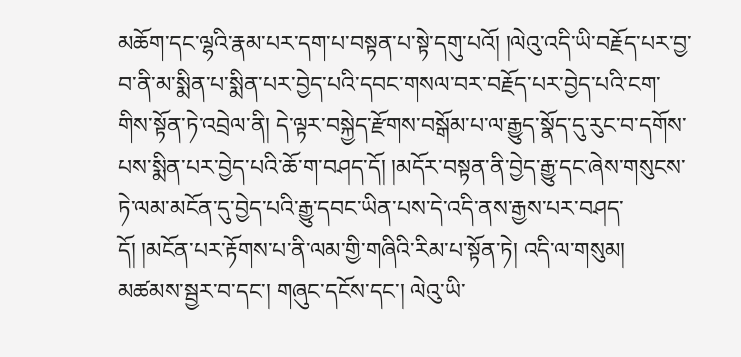མཆོག་དང་ལྷའི་རྣམ་པར་དག་པ་བསྟན་པ་སྟེ་དགུ་པའོ། །ལེའུ་འདི་ཡི་བརྗོད་པར་བྱ་བ་ནི་མ་སྨིན་པ་སྨིན་པར་བྱེད་པའི་དབང་གསལ་བར་བརྗོད་པར་བྱེད་པའི་ངག་གིས་སྟོན་ཏེ་འབྲེལ་ནི། དེ་ལྟར་བསྐྱེད་རྫོགས་བསྒོམ་པ་ལ་རྒྱུད་སྣོད་དུ་རུང་བ་དགོས་པས་སྨིན་པར་བྱེད་པའི་ཆོ་ག་བཤད་དོ། །མདོར་བསྟན་ནི་བྱེད་རྒྱུ་དང་ཞེས་གསུངས་ཏེ་ལམ་མངོན་དུ་བྱེད་པའི་རྒྱུ་དབང་ཡིན་པས་དེ་འདི་ནས་རྒྱས་པར་བཤད་དོ། །མངོན་པར་རྟོགས་པ་ནི་ལམ་གྱི་གཞིའི་རིམ་པ་སྟོན་ཏེ། འདི་ལ་གསུམ། མཚམས་སྦྱར་བ་དང་། གཞུང་དངོས་དང་། ལེའུ་ཡི་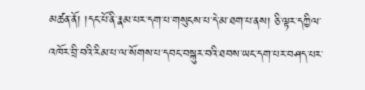མཚན་ནོ། །དང་པོ་ནི་རྣམ་པར་དག་པ་གསུངས་པ་དེ་མ་ཐག་པ་ནས། ཅི་ལྟར་དཀྱིལ་འཁོར་བྲི་བའི་རིམ་པ་ལ་སོགས་པ་དབང་བསྐུར་བའི་ཐབས་ཡང་དག་པར་བཤད་པར་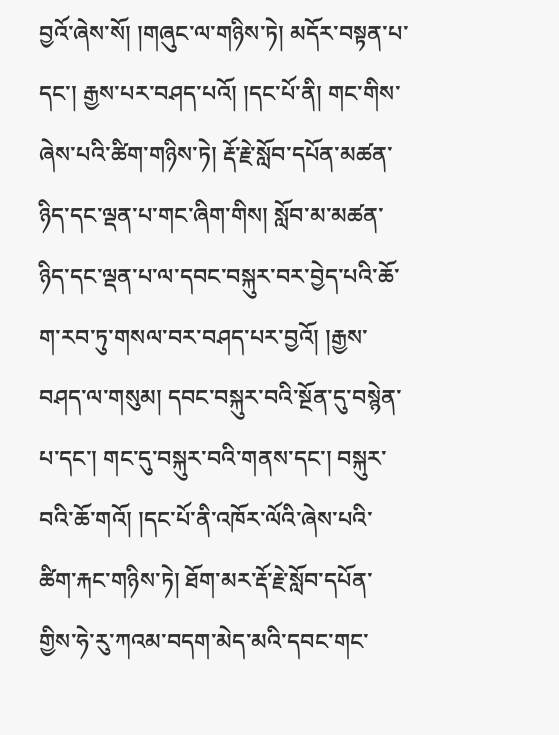བྱའོ་ཞེས་སོ། །གཞུང་ལ་གཉིས་ཏེ། མདོར་བསྟན་པ་དང་། རྒྱས་པར་བཤད་པའོ། །དང་པོ་ནི། གང་གིས་ཞེས་པའི་ཚིག་གཉིས་ཏེ། རྡོ་རྗེ་སློབ་དཔོན་མཚན་ཉིད་དང་ལྡན་པ་གང་ཞིག་གིས། སློབ་མ་མཚན་ཉིད་དང་ལྡན་པ་ལ་དབང་བསྐུར་བར་བྱེད་པའི་ཆོ་ག་རབ་ཏུ་གསལ་བར་བཤད་པར་བྱའོ། །རྒྱས་བཤད་ལ་གསུམ། དབང་བསྐུར་བའི་སྔོན་དུ་བསྙེན་པ་དང་། གང་དུ་བསྐུར་བའི་གནས་དང་། བསྐུར་བའི་ཆོ་གའོ། །དང་པོ་ནི་འཁོར་ལོའི་ཞེས་པའི་ཚིག་རྐང་གཉིས་ཏེ། ཐོག་མར་རྡོ་རྗེ་སློབ་དཔོན་གྱིས་ཧེ་རུ་ཀའམ་བདག་མེད་མའི་དབང་གང་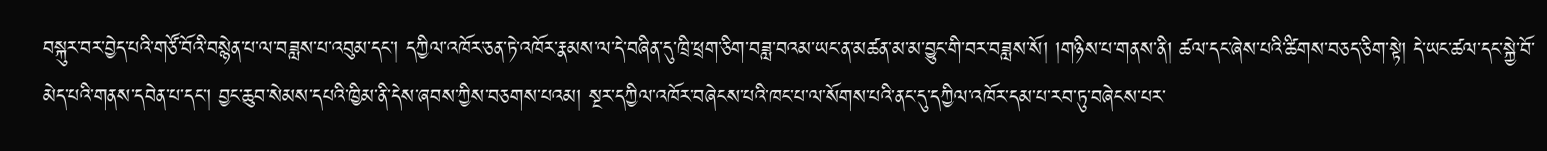བསྐུར་བར་བྱེད་པའི་གཙོ་བོའི་བསྙེན་པ་ལ་བཟླས་པ་འབུམ་དང་། དཀྱིལ་འཁོར་ཅན་ཏེ་འཁོར་རྣམས་ལ་དེ་བཞིན་དུ་ཁྲི་ཕྲག་ཅིག་བཟླ་བའམ་ཡང་ན་མཚན་མ་མ་བྱུང་གི་བར་བཟླས་སོ། །གཉིས་པ་གནས་ནི། ཚལ་དང་ཞེས་པའི་ཚིགས་བཅད་ཅིག་སྟེ། དེ་ཡང་ཚལ་དང་སྐྱེ་བོ་མེད་པའི་གནས་དབེན་པ་དང་། བྱང་ཆུབ་སེམས་དཔའི་ཁྱིམ་ནི་དེས་ཞབས་ཀྱིས་བཅགས་པའམ། སྔར་དཀྱིལ་འཁོར་བཞེངས་པའི་ཁང་པ་ལ་སོགས་པའི་ནང་དུ་དཀྱིལ་འཁོར་དམ་པ་རབ་ཏུ་བཞེངས་པར་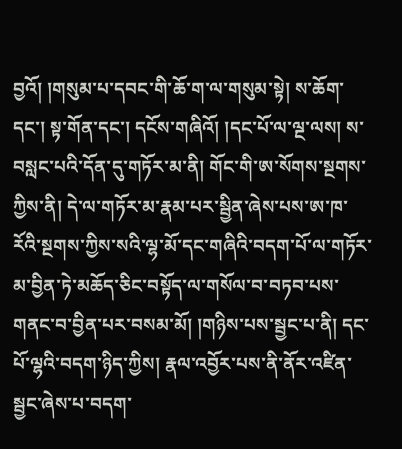བྱའོ། །གསུམ་པ་དབང་གི་ཆོ་ག་ལ་གསུམ་སྟེ། ས་ཆོག་དང་། སྟ་གོན་དང་། དངོས་གཞིའོ། །དང་པོ་ལ་ལྔ་ལས། ས་བསླང་པའི་དོན་དུ་གཏོར་མ་ནི། གོང་གི་ཨ་སོགས་སྔགས་ཀྱིས་ནི། དེ་ལ་གཏོར་མ་རྣམ་པར་སྦྱིན་ཞེས་པས་ཨ་ཁ་རོའི་སྔགས་ཀྱིས་སའི་ལྷ་མོ་དང་གཞིའི་བདག་པོ་ལ་གཏོར་མ་བྱིན་ཏེ་མཆོད་ཅིང་བསྟོད་ལ་གསོལ་བ་བཏབ་པས་གནང་བ་བྱིན་པར་བསམ་མོ། །གཉིས་པས་སྦྱང་པ་ནི། དང་པོ་ལྷའི་བདག་ཉིད་ཀྱིས། རྣལ་འབྱོར་པས་ནི་ནོར་འཛིན་སྦྱང་ཞེས་པ་བདག་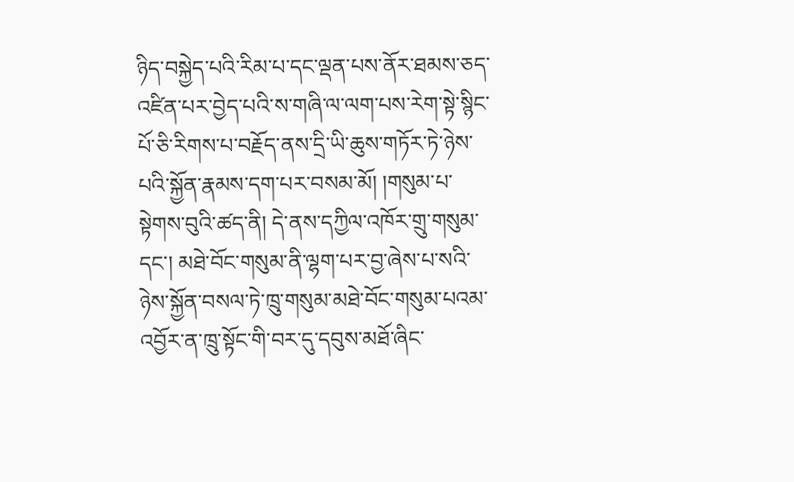ཉིད་བསྐྱེད་པའི་རིམ་པ་དང་ལྡན་པས་ནོར་ཐམས་ཅད་འཛིན་པར་བྱེད་པའི་ས་གཞི་ལ་ལག་པས་རེག་སྟེ་སྙིང་པོ་ཅི་རིགས་པ་བརྗོད་ནས་དྲི་ཡི་ཆུས་གཏོར་ཏེ་ཉེས་པའི་སྐྱོན་རྣམས་དག་པར་བསམ་མོ། །གསུམ་པ་སྟེགས་བུའི་ཚད་ནི། དེ་ནས་དཀྱིལ་འཁོར་གྲུ་གསུམ་དང་། མཐེ་བོང་གསུམ་ནི་ལྷག་པར་བྱ་ཞེས་པ་སའི་ཉེས་སྐྱོན་བསལ་ཏེ་ཁྲུ་གསུམ་མཐེ་བོང་གསུམ་པའམ་འབྱོར་ན་ཁྲུ་སྟོང་གི་བར་དུ་དབུས་མཐོ་ཞིང་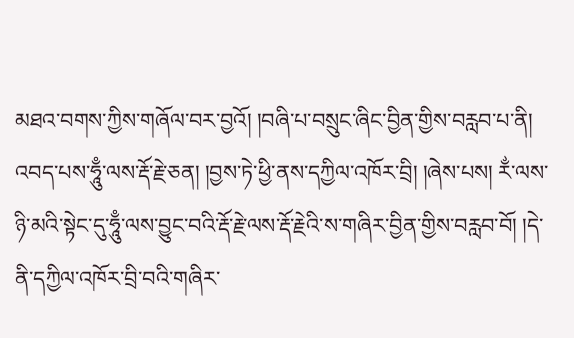མཐའ་བགས་ཀྱིས་གཞོལ་བར་བྱའོ། །བཞི་པ་བསྲུང་ཞིང་བྱིན་གྱིས་བརླབ་པ་ནི། འབད་པས་ཧཱུྃ་ལས་རྡོ་རྗེ་ཅན། །བྱས་ཏེ་ཕྱི་ནས་དཀྱིལ་འཁོར་བྲི། །ཞེས་པས། རྂ་ལས་ཉི་མའི་སྟེང་དུ་ཧཱུྃ་ལས་བྱུང་བའི་རྡོ་རྗེ་ལས་རྡོ་རྗེའི་ས་གཞིར་བྱིན་གྱིས་བརླབ་བོ། །དེ་ནི་དཀྱིལ་འཁོར་བྲི་བའི་གཞིར་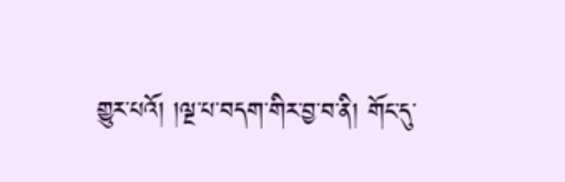གྱུར་པའོ། །ལྔ་པ་བདག་གིར་བྱ་བ་ནི། གོང་དུ་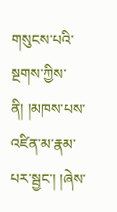གསུངས་པའི་སྔགས་ཀྱིས་ནི། །མཁས་པས་འཛིན་མ་རྣམ་པར་སྦྱང་། །ཞེས་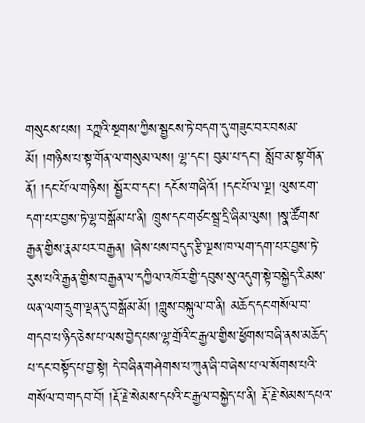གསུངས་པས། རཀྵའི་སྔགས་ཀྱིས་སྦྱངས་ཏེ་བདག་དུ་གཟུང་བར་བསམ་མོ། །གཉིས་པ་སྟ་གོན་ལ་གསུམ་ལས། ལྷ་དང་། བུམ་པ་དང་། སློབ་མ་སྟ་གོན་ནོ། །དང་པོ་ལ་གཉིས། སྦྱོར་བ་དང་། དངོས་གཞིའོ། །དང་པོ་ལ་ལྔ། ལུས་ངག་དག་པར་བྱས་ཏེ་ལྷ་བསྒོམ་པ་ནི། ཁྲུས་དང་གཙང་སྦྲ་དྲི་ཞིམ་ལུས། །སྣ་ཚོགས་རྒྱན་གྱིས་རྣམ་པར་བརྒྱན། །ཞེས་པས་བདུད་རྩི་ལྔས་ཁ་ལག་དག་པར་བྱས་ཏེ་རུས་པའི་རྒྱན་གྱིས་བརྒྱན་ལ་དཀྱིལ་འཁོར་གྱི་དབུས་སུ་འདུག་སྟེ་བསྐྱེད་རིམས་ཡན་ལག་དྲུག་ལྡན་དུ་བསྒོམ་མོ། །གླུས་བསྐུལ་བ་ནི། མཆོད་དང་གསོལ་བ་གདབ་པ་ཉིད་ཅེས་པ་ལས་བྱེད་པས་ལྷ་གྲོའི་ང་རྒྱལ་གྱིས་ཕྱོགས་བཞི་ནས་མཆོད་པ་དང་བསྟོད་པ་བྱ་སྟེ། དེ་བཞིན་གཤེགས་པ་ཀུན་ཞི་བ་ཞེས་པ་ལ་སོགས་པའི་གསོལ་བ་གདབ་བོ། །རྡོ་རྗེ་སེམས་དཔའི་ང་རྒྱལ་བསྐྱེད་པ་ནི། རྡོ་རྗེ་སེམས་དཔའ་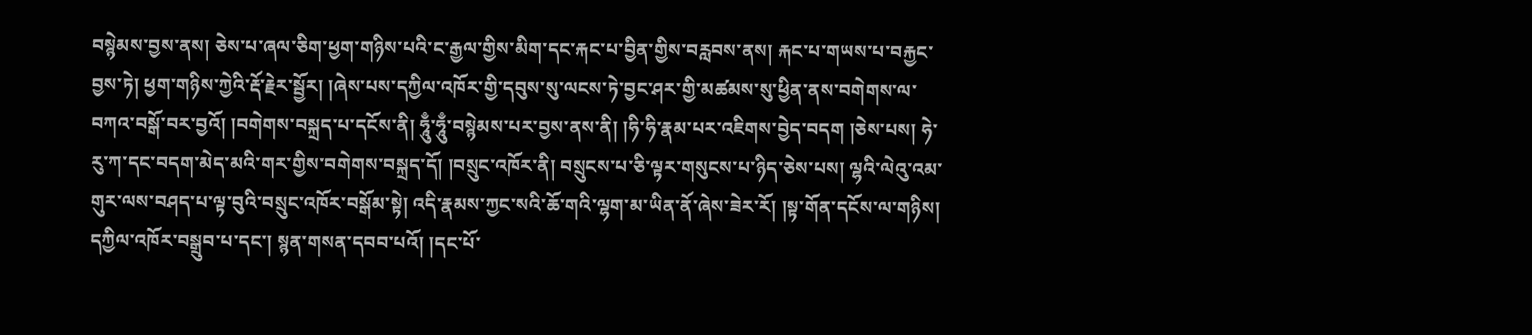བསྙེམས་བྱས་ནས། ཅེས་པ་ཞལ་ཅིག་ཕྱག་གཉིས་པའི་ང་རྒྱལ་གྱིས་མིག་དང་རྐང་པ་བྱིན་གྱིས་བརླབས་ནས། རྐང་པ་གཡས་པ་བརྐྱང་བྱས་ཏེ། ཕྱག་གཉིས་ཀྱེའི་རྡོ་རྗེར་སྦྱོར། །ཞེས་པས་དཀྱིལ་འཁོར་གྱི་དབུས་སུ་ལངས་ཏེ་བྱང་ཤར་གྱི་མཚམས་སུ་ཕྱིན་ནས་བགེགས་ལ་བཀའ་བསྒོ་བར་བྱའོ། །བགེགས་བསྐྲད་པ་དངོས་ནི། ཧཱུྃ་ཧཱུྃ་བསྙེམས་པར་བྱས་ནས་ནི། །ཧི་ཧི་རྣམ་པར་འཇིགས་བྱེད་བདག །ཅེས་པས། ཧེ་རུ་ཀ་དང་བདག་མེད་མའི་གར་གྱིས་བགེགས་བསྐྲད་དོ། །བསྲུང་འཁོར་ནི། བསྲུངས་པ་ཅི་ལྟར་གསུངས་པ་ཉིད་ཅེས་པས། ལྷའི་ལེའུ་འམ་གུར་ལས་བཤད་པ་ལྟ་བུའི་བསྲུང་འཁོར་བསྒོམ་སྟེ། འདི་རྣམས་ཀྱང་སའི་ཆོ་གའི་ལྷག་མ་ཡིན་ནོ་ཞེས་ཟེར་རོ། །སྟ་གོན་དངོས་ལ་གཉིས། དཀྱིལ་འཁོར་བསྒྲུབ་པ་དང་། སྙན་གསན་དབབ་པའོ། །དང་པོ་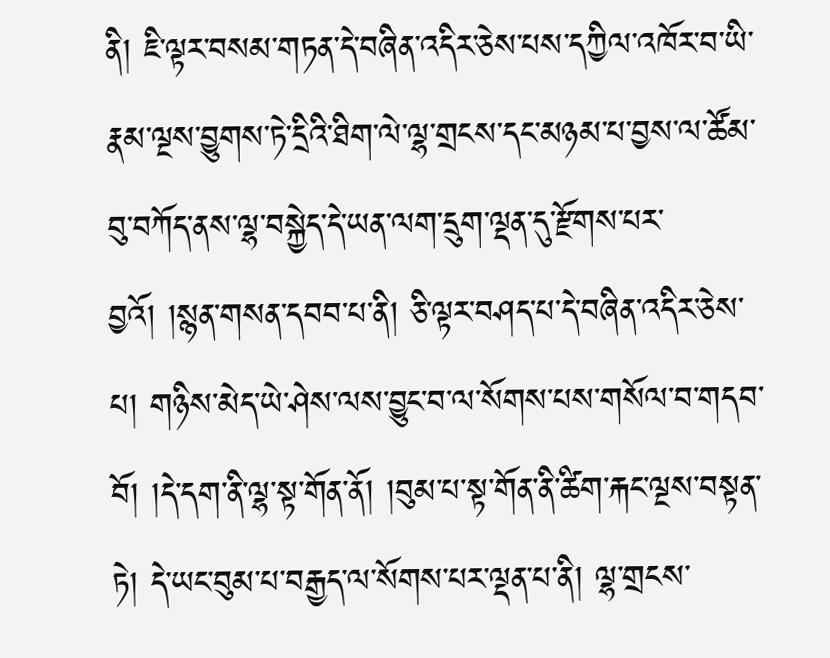ནི། ཇི་ལྟར་བསམ་གཏན་དེ་བཞིན་འདིར་ཅེས་པས་དཀྱིལ་འཁོར་བ་ཡི་རྣམ་ལྔས་བྱུགས་ཏེ་དྲིའི་ཐིག་ལེ་ལྷ་གྲངས་དང་མཉམ་པ་བྱས་ལ་ཚོམ་བུ་བཀོད་ནས་ལྷ་བསྐྱེད་དེ་ཡན་ལག་དྲུག་ལྡན་དུ་རྫོགས་པར་བྱའོ། །སྙན་གསན་དབབ་པ་ནི། ཅི་ལྟར་བཤད་པ་དེ་བཞིན་འདིར་ཅེས་པ། གཉིས་མེད་ཡེ་ཤེས་ལས་བྱུང་བ་ལ་སོགས་པས་གསོལ་བ་གདབ་བོ། །དེ་དག་ནི་ལྷ་སྟ་གོན་ནོ། །བུམ་པ་སྟ་གོན་ནི་ཚིག་རྐང་ལྔས་བསྟན་ཏེ། དེ་ཡང་བུམ་པ་བརྒྱད་ལ་སོགས་པར་ལྡན་པ་ནི། ལྷ་གྲངས་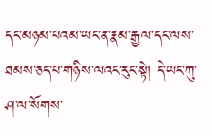དང་མཉམ་པའམ་ཡང་ན་རྣམ་རྒྱལ་དང་ལས་ཐམས་ཅད་པ་གཉིས་ལའང་རུང་སྟེ། དེ་ཡང་ཀུ་ཤ་ལ་སོགས་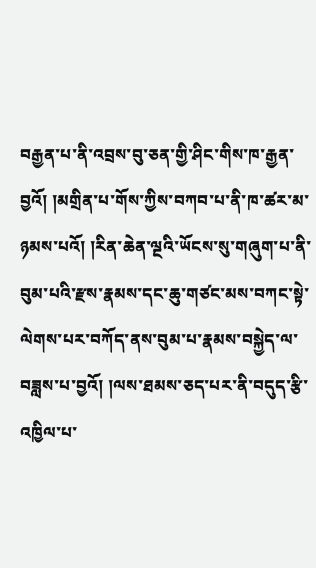བརྒྱན་པ་ནི་འབྲས་བུ་ཅན་གྱི་ཤིང་གིས་ཁ་རྒྱན་བྱའོ། །མགྲིན་པ་གོས་ཀྱིས་བཀབ་པ་ནི་ཁ་ཚར་མ་ཉམས་པའོ། །རིན་ཆེན་ལྔའི་ཡོངས་སུ་གཞུག་པ་ནི་བུམ་པའི་རྫས་རྣམས་དང་ཆུ་གཙང་མས་བཀང་སྟེ་ལེགས་པར་བཀོད་ནས་བུམ་པ་རྣམས་བསྐྱེད་ལ་བཟླས་པ་བྱའོ། །ལས་ཐམས་ཅད་པར་ནི་བདུད་རྩི་འཁྱིལ་པ་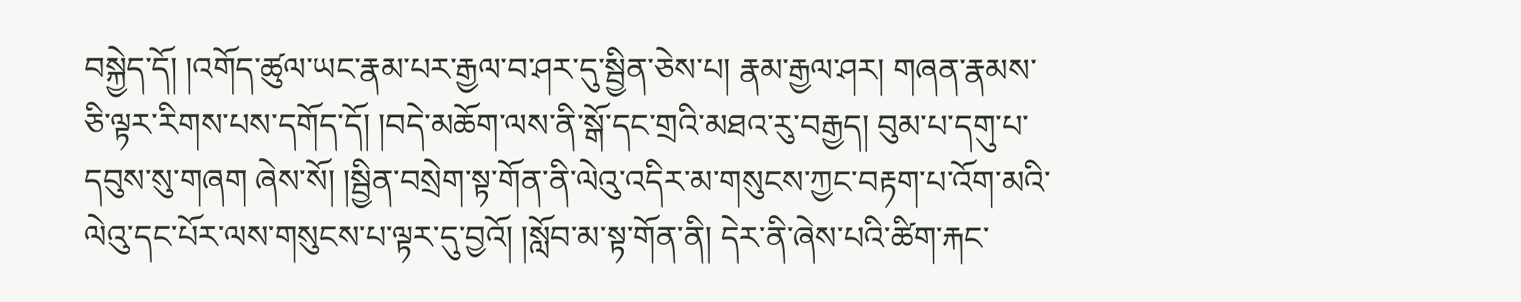བསྐྱེད་དོ། །འགོད་ཚུལ་ཡང་རྣམ་པར་རྒྱལ་བ་ཤར་དུ་སྦྱིན་ཅེས་པ། རྣམ་རྒྱལ་ཤར། གཞན་རྣམས་ཅི་ལྟར་རིགས་པས་དགོད་དོ། །བདེ་མཆོག་ལས་ནི་སྒོ་དང་གྲའི་མཐའ་རུ་བརྒྱད། བུམ་པ་དགུ་པ་དབུས་སུ་གཞག ཞེས་སོ། །སྦྱིན་བསྲེག་སྟ་གོན་ནི་ལེའུ་འདིར་མ་གསུངས་ཀྱང་བརྟག་པ་འོག་མའི་ལེའུ་དང་པོར་ལས་གསུངས་པ་ལྟར་དུ་བྱའོ། །སློབ་མ་སྟ་གོན་ནི། དེར་ནི་ཞེས་པའི་ཚིག་རྐང་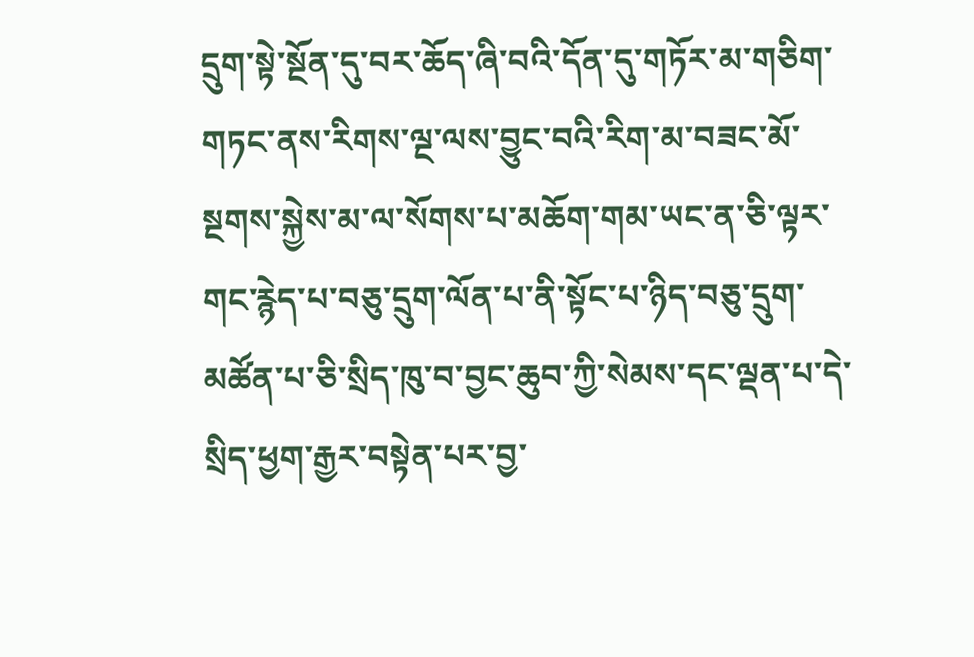དྲུག་སྟེ་སྔོན་དུ་བར་ཆོད་ཞི་བའི་དོན་དུ་གཏོར་མ་གཅིག་གཏང་ནས་རིགས་ལྔ་ལས་བྱུང་བའི་རིག་མ་བཟང་མོ་སྔགས་སྐྱེས་མ་ལ་སོགས་པ་མཆོག་གམ་ཡང་ན་ཅི་ལྟར་གང་རྙེད་པ་བཅུ་དྲུག་ལོན་པ་ནི་སྟོང་པ་ཉིད་བཅུ་དྲུག་མཚོན་པ་ཅི་སྲིད་ཁུ་བ་བྱང་ཆུབ་ཀྱི་སེམས་དང་ལྡན་པ་དེ་སྲིད་ཕྱག་རྒྱར་བསྟེན་པར་བྱ་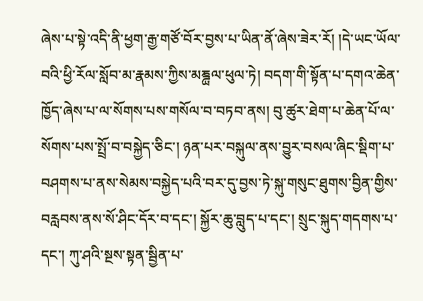ཞེས་པ་སྟེ་འདི་ནི་ཕྱག་རྒྱ་གཙོ་བོར་བྱས་པ་ཡིན་ནོ་ཞེས་ཟེར་རོ། །དེ་ཡང་ཡོལ་བའི་ཕྱི་རོལ་སློབ་མ་རྣམས་ཀྱིས་མཎྜྻལ་ཕུལ་ཏེ། བདག་གི་སྟོན་པ་དགའ་ཆེན་ཁྱོད་ཞེས་པ་ལ་སོགས་པས་གསོལ་བ་བཏབ་ནས། བུ་ཚུར་ཐེག་པ་ཆེན་པོ་ལ་སོགས་པས་སྤྲོ་བ་བསྐྱེད་ཅིང་། ཉན་པར་བསྐུལ་ནས་བྱུར་བསལ་ཞིང་སྡིག་པ་བཤགས་པ་ནས་སེམས་བསྐྱེད་པའི་བར་དུ་བྱས་ཏེ་སྐུ་གསུང་ཐུགས་བྱིན་གྱིས་བརླབས་ནས་སོ་ཤིང་དོར་བ་དང་། སྐྱོར་ཆུ་བླུད་པ་དང་། སྲུང་སྐུད་གདགས་པ་དང་། ཀུ་ཤའི་སྔས་སྟན་སྦྱིན་པ་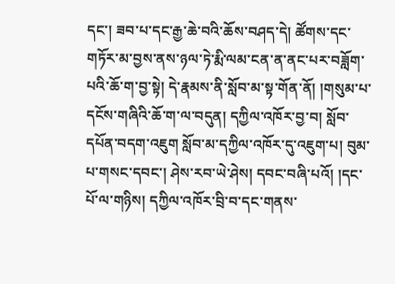དང་། ཟབ་པ་དང་རྒྱ་ཆེ་བའི་ཆོས་བཤད་དེ། ཚོགས་དང་གཏོར་མ་བྱས་ནས་ཉལ་ཏེ་རྨི་ལམ་ངན་ན་ནང་པར་བཟློག་པའི་ཆོ་ག་བྱ་སྟེ། དེ་རྣམས་ནི་སློབ་མ་སྟ་གོན་ནོ། །གསུམ་པ་དངོས་གཞིའི་ཆོ་ག་ལ་བདུན། དཀྱིལ་འཁོར་བྱ་བ། སློབ་དཔོན་བདག་འཇུག སློབ་མ་དཀྱིལ་འཁོར་དུ་འཇུག་པ། བུམ་པ་གསང་དབང་། ཤེས་རབ་ཡེ་ཤེས། དབང་བཞི་པའོ། །དང་པོ་ལ་གཉིས། དཀྱིལ་འཁོར་བྲི་བ་དང་གནས་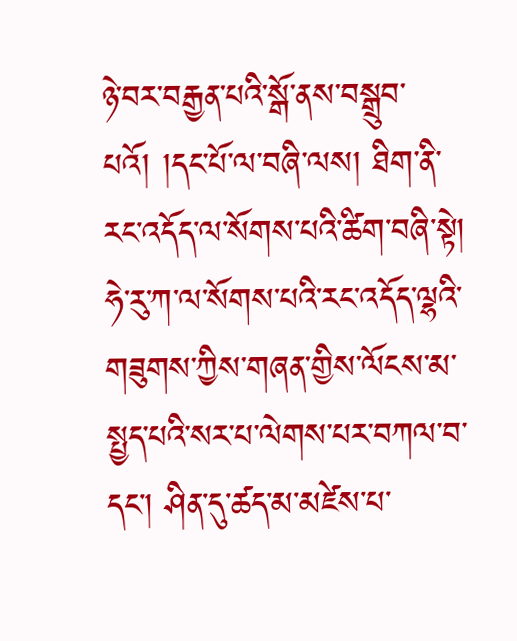ཉེ་བར་བརྒྱན་པའི་སྒོ་ནས་བསྒྲུབ་པའོ། །དང་པོ་ལ་བཞི་ལས། ཐིག་ནི་རང་འདོད་ལ་སོགས་པའི་ཚིག་བཞི་སྟེ། ཧེ་རུ་ཀ་ལ་སོགས་པའི་རང་འདོད་ལྷའི་གཟུགས་ཀྱིས་གཞན་གྱིས་ལོངས་མ་སྤྱད་པའི་སར་པ་ལེགས་པར་བཀལ་བ་དང་། ཤིན་དུ་ཚད་མ་མཛེས་པ་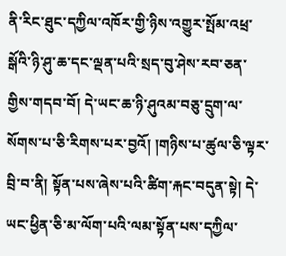ནི་རིང་ཐུང་དཀྱིལ་འཁོར་གྱི་ཉིས་འགྱུར་སྤོམ་འཕྲ་སྒོའི་ཉི་ཤུ་ཆ་དང་ལྡན་པའི་སྲད་བུ་ཤེས་རབ་ཅན་གྱིས་གདབ་བོ། དེ་ཡང་ཆ་ཉི་ཤུའམ་བཅུ་དྲུག་ལ་སོགས་པ་ཅི་རིགས་པར་བྱའོ། །གཉིས་པ་ཚུལ་ཅི་ལྟར་བྲི་བ་ནི། སྟོན་པས་ཞེས་པའི་ཚིག་རྐང་བདུན་སྟེ། དེ་ཡང་ཕྱིན་ཅི་མ་ལོག་པའི་ལམ་སྟོན་པས་དཀྱིལ་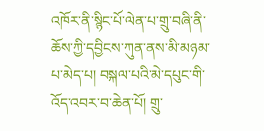འཁོར་ནི་སྙིང་པོ་ལེན་པ་གྲུ་བཞི་ནི་ཆོས་ཀྱི་དབྱིངས་ཀུན་ནས་མི་མཉམ་པ་མེད་པ། བསྐལ་པའི་མེ་དཔུང་གི་འོད་འབར་བ་ཆེན་པོ། གྲུ་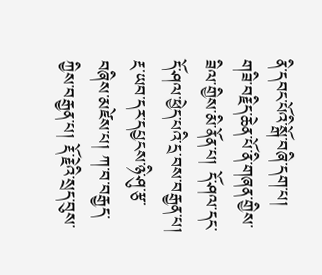ནི་དབང་པོའི་སྒོ་བཞི་དག་པ། གཟི་བརྗིད་ཆེན་པོ་ནི་གཞན་གྱིས་ཟིལ་གྱིས་མི་ནོན་པ། དོ་ཤལ་དང་དོ་ཤལ་ཕྱེད་པའི་དྲ་བས་བརྒྱན་པ། རྔ་ཡབ་དར་དཔྱངས་ཉི་ཤུ་རྩ་བཞིས་མཛེས་པ། ཀ་བ་བརྒྱད་ཀྱིས་བརྒྱན་པ། རྡོ་རྗེའི་སྲད་བུས་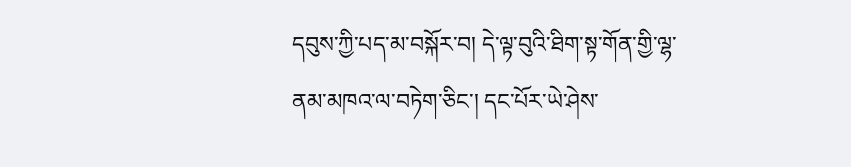དབུས་ཀྱི་པད་མ་བསྐོར་བ། དེ་ལྟ་བུའི་ཐིག་སྟ་གོན་གྱི་ལྷ་ནམ་མཁའ་ལ་བཏེག་ཅིང་། དང་པོར་ཡེ་ཤེས་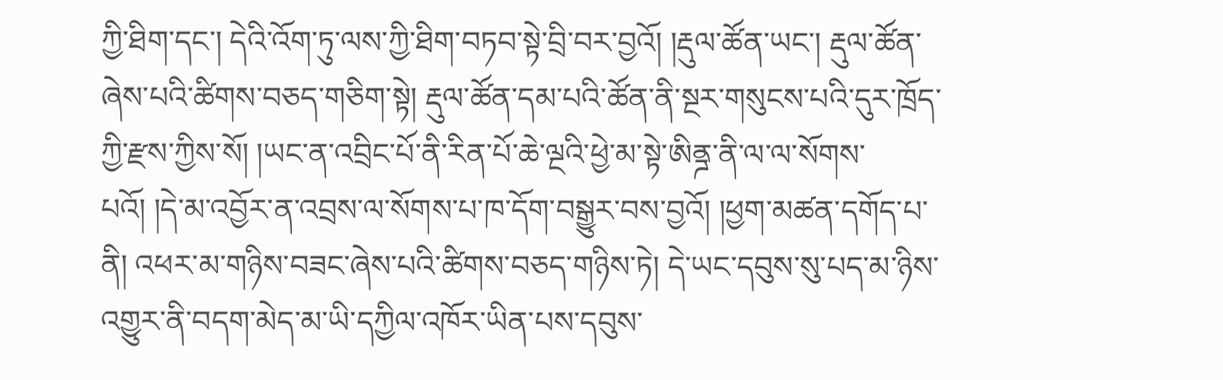ཀྱི་ཐིག་དང་། དེའི་འོག་ཏུ་ལས་ཀྱི་ཐིག་བཏབ་སྟེ་བྲི་བར་བྱའོ། །རྡུལ་ཚོན་ཡང་། རྡུལ་ཚོན་ཞེས་པའི་ཚིགས་བཅད་གཅིག་སྟེ། རྡུལ་ཚོན་དམ་པའི་ཚོན་ནི་སྔར་གསུངས་པའི་དུར་ཁྲོད་ཀྱི་རྫས་ཀྱིས་སོ། །ཡང་ན་འབྲིང་པོ་ནི་རིན་པོ་ཆེ་ལྔའི་ཕྱེ་མ་སྟེ་ཨིནྜ་ནི་ལ་ལ་སོགས་པའོ། །དེ་མ་འབྱོར་ན་འབྲས་ལ་སོགས་པ་ཁ་དོག་བསྒྱུར་བས་བྱའོ། །ཕྱག་མཚན་དགོད་པ་ནི། འཕར་མ་གཉིས་བཟང་ཞེས་པའི་ཚིགས་བཅད་གཉིས་ཏེ། དེ་ཡང་དབུས་སུ་པད་མ་ཉིས་འགྱུར་ནི་བདག་མེད་མ་ཡི་དཀྱིལ་འཁོར་ཡིན་པས་དབུས་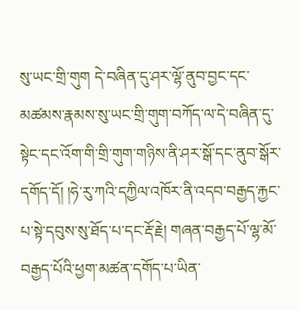སུ་ཡང་གྲི་གུག དེ་བཞིན་དུ་ཤར་ལྷོ་ནུབ་བྱང་དང་མཚམས་རྣམས་སུ་ཡང་གྲི་གུག་བཀོད་ལ་དེ་བཞིན་དུ་སྟེང་དང་འོག་གི་གྲི་གུག་གཉིས་ནི་ཤར་སྒོ་དང་ནུབ་སྒོར་དགོད་དོ། །ཧེ་རུ་ཀའི་དཀྱིལ་འཁོར་ནི་འདབ་བརྒྱད་རྐྱང་པ་སྟེ་དབུས་སུ་ཐོད་པ་དང་རྡོ་རྗེ། གཞན་བརྒྱད་པོ་ལྷ་མོ་བརྒྱད་པོའི་ཕྱག་མཚན་དགོད་པ་ཡིན་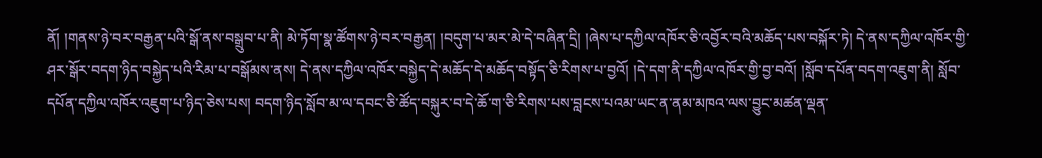ནོ། །གནས་ཉེ་བར་བརྒྱན་པའི་སྒོ་ནས་བསྒྲུབ་པ་ནི། མེ་ཏོག་སྣ་ཚོགས་ཉེ་བར་བརྒྱན། །བདུག་པ་མར་མེ་དེ་བཞིན་དྲི། །ཞེས་པ་དཀྱིལ་འཁོར་ཅི་འབྱོར་བའི་མཆོད་པས་བསྐོར་ཏེ། དེ་ནས་དཀྱིལ་འཁོར་གྱི་ཤར་སྒོར་བདག་ཉིད་བསྐྱེད་པའི་རིམ་པ་བསྒོམས་ནས། དེ་ནས་དཀྱིལ་འཁོར་བསྐྱེད་དེ་མཆོད་དེ་མཆོད་བསྟོད་ཅི་རིགས་པ་བྱའོ། །དེ་དག་ནི་དཀྱིལ་འཁོར་གྱི་བྱ་བའོ། །སློབ་དཔོན་བདག་འཇུག་ནི། སློབ་དཔོན་དཀྱིལ་འཁོར་འཇུག་པ་ཉིད་ཅེས་པས། བདག་ཉིད་སློབ་མ་ལ་དབང་ཅི་ཚོད་བསྐུར་བ་དེ་ཆོ་ག་ཅི་རིགས་པས་བླངས་པའམ་ཡང་ན་ནམ་མཁའ་ལས་བྱུང་མཚན་ལྡན་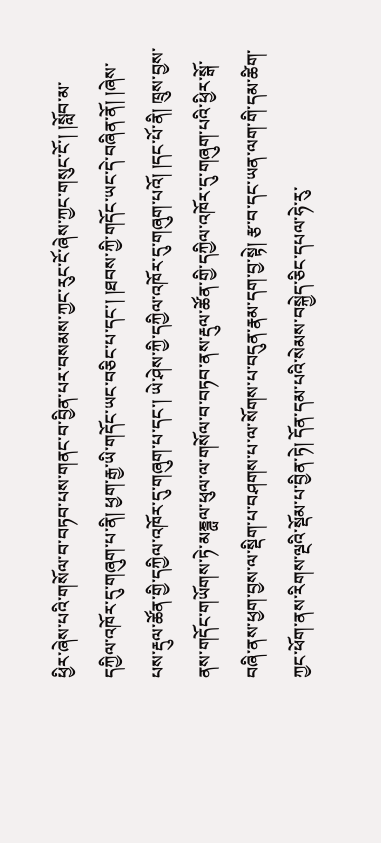ཕྱིར་ཞེས་པའི་གསོལ་བ་བཏབ་པས་གནང་བ་བྱིན་པར་བསམས་ཀྱང་རུང་ངོ་ཞེས་ཀྱང་གསུང་ངོ་། །སློབ་མ་དཀྱིལ་འཁོར་དུ་གཞུག་པ་ནི། ཕྱག་རྒྱ་ཡི་གདོང་ཡང་བཅིང་པ་དང་། །ཐབས་ཀྱི་གདོང་ཡང་དེ་བཞིན་ནོ། །ཞེས་པས་རྡུལ་ཚོན་གྱི་དཀྱིལ་འཁོར་དུ་གཞུག་པ་དང་། ཡེ་ཤེས་ཀྱི་དཀྱིལ་འཁོར་དུ་གཞུག་པའོ། །དང་པོ་ནི། ཁྲུས་བྱས་ནས་གདོང་གཡོགས་ཏེ་མཎྜྻལ་ཕུལ་ལ་གསོལ་བ་བཏབ་ནས་རྡུལ་ཚོན་གྱི་དཀྱིལ་འཁོར་དུ་གཞུག་པའི་ཕྱིར་སྒོ་བཞི་ནས་ཕྱག་བྱས་ལ་སྡིག་པ་བཤགས་པ་ལ་སོགས་པ་བདུན་རྣམ་དག་བྱ་སྟེ། རྩ་བ་དང་ཡན་ལག་གི་དམ་ཚིག་ཀྱང་ཕོག་ནས་རིགས་ལྔའི་སྡོམ་པ་བྱིན་ཏེ། དོན་དམ་པའི་སེམས་བསྐྱེད་ཅིང་དཔལ་ཧེ་རུ་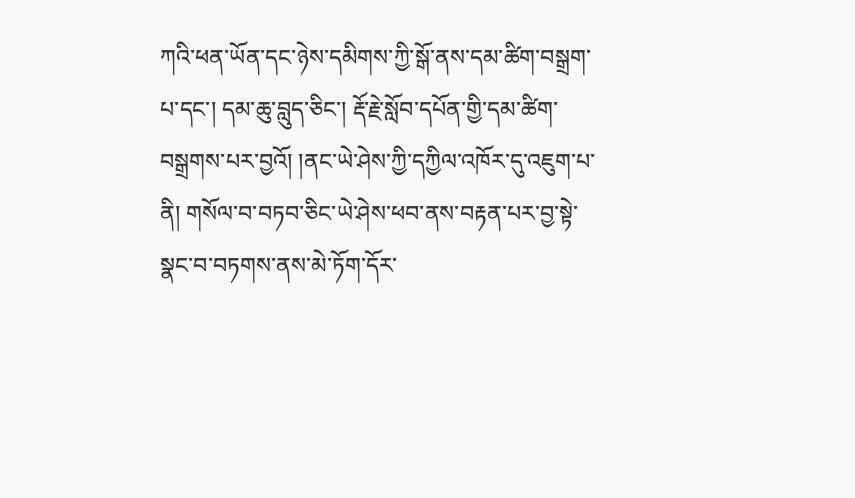ཀའི་ཕན་ཡོན་དང་ཉེས་དམིགས་ཀྱི་སྒོ་ནས་དམ་ཚིག་བསྒྲག་པ་དང་། དམ་ཆུ་བླུད་ཅིང་། རྡོ་རྗེ་སློབ་དཔོན་གྱི་དམ་ཚིག་བསྒྲགས་པར་བྱའོ། །ནང་ཡེ་ཤེས་ཀྱི་དཀྱིལ་འཁོར་དུ་འཇུག་པ་ནི། གསོལ་བ་བཏབ་ཅིང་ཡེ་ཤེས་ཕབ་ནས་བརྟན་པར་བྱ་སྟེ་སྣང་བ་བཏགས་ནས་མེ་ཏོག་དོར་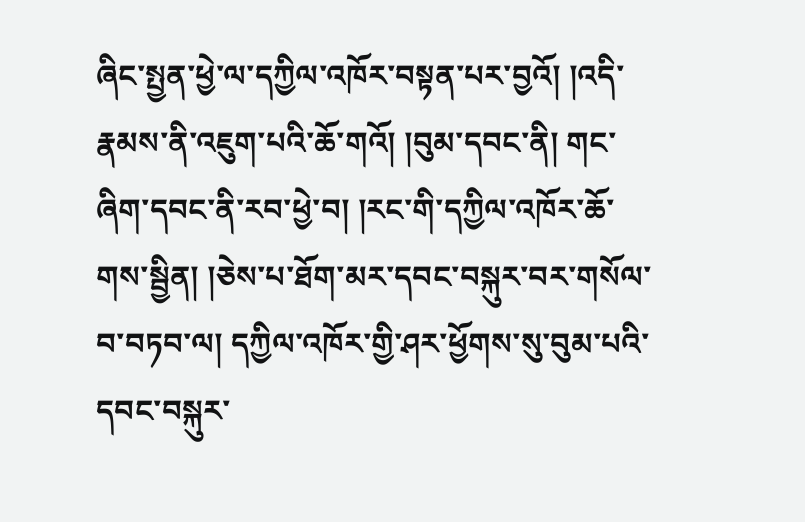ཞིང་སྤྱན་ཕྱེ་ལ་དཀྱིལ་འཁོར་བསྟན་པར་བྱའོ། །འདི་རྣམས་ནི་འཇུག་པའི་ཆོ་གའོ། །བུམ་དབང་ནི། གང་ཞིག་དབང་ནི་རབ་ཕྱེ་བ། །རང་གི་དཀྱིལ་འཁོར་ཆོ་གས་སྦྱིན། །ཅེས་པ་ཐོག་མར་དབང་བསྐུར་བར་གསོལ་བ་བཏབ་ལ། དཀྱིལ་འཁོར་གྱི་ཤར་ཕྱོགས་སུ་བུམ་པའི་དབང་བསྐུར་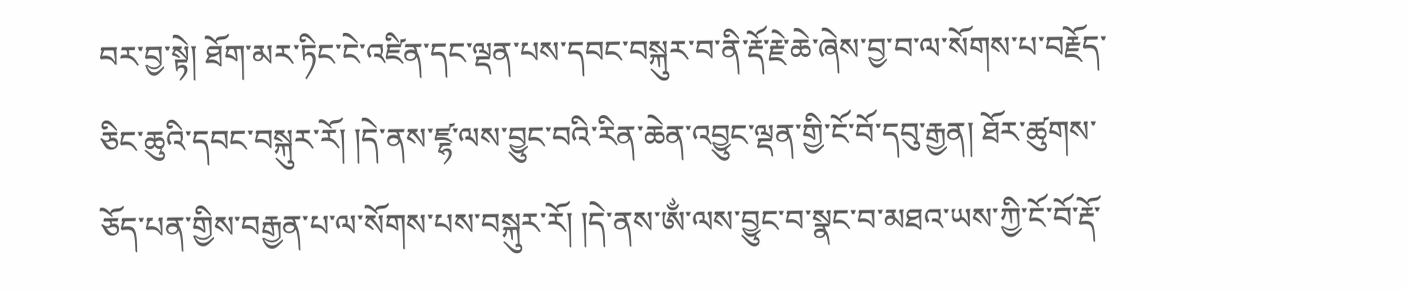བར་བྱ་སྟེ། ཐོག་མར་ཏིང་ངེ་འཛིན་དང་ལྡན་པས་དབང་བསྐུར་བ་ནི་རྡོ་རྗེ་ཆེ་ཞེས་བྱ་བ་ལ་སོགས་པ་བརྗོད་ཅིང་ཆུའི་དབང་བསྐུར་རོ། །དེ་ནས་ཛྷ་ལས་བྱུང་བའི་རིན་ཆེན་འབྱུང་ལྡན་གྱི་ངོ་བོ་དབུ་རྒྱན། ཐོར་ཚུགས་ཅོད་པན་གྱིས་བརྒྱན་པ་ལ་སོགས་པས་བསྐུར་རོ། །དེ་ནས་ཨྂ་ལས་བྱུང་བ་སྣང་བ་མཐའ་ཡས་ཀྱི་ངོ་བོ་རྡོ་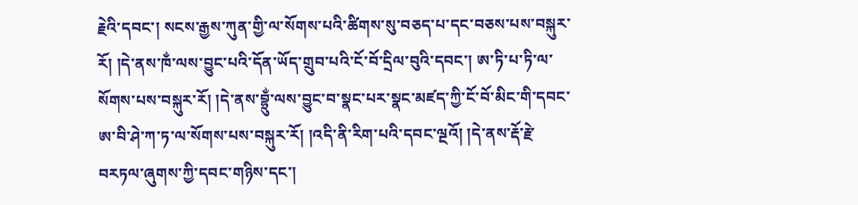རྗེའི་དབང་། སངས་རྒྱས་ཀུན་གྱི་ལ་སོགས་པའི་ཚིགས་སུ་བཅད་པ་དང་བཅས་པས་བསྐུར་རོ། །དེ་ནས་ཁྂ་ལས་བྱུང་པའི་དོན་ཡོད་གྲུབ་པའི་ངོ་བོ་དྲིལ་བུའི་དབང་། ཨ་ཏི་པ་ཏི་ལ་སོགས་པས་བསྐུར་རོ། །དེ་ནས་བྷྲུྂ་ལས་བྱུང་བ་སྣང་པར་སྣང་མཛད་ཀྱི་ངོ་བོ་མིང་གི་དབང་ཨ་བི་ཤེ་ཀ་ཏ་ལ་སོགས་པས་བསྐུར་རོ། །འདི་ནི་རིག་པའི་དབང་ལྔའོ། །དེ་ནས་རྡོ་རྗེ་བརཏལ་ཞུགས་ཀྱི་དབང་གཉིས་དང་།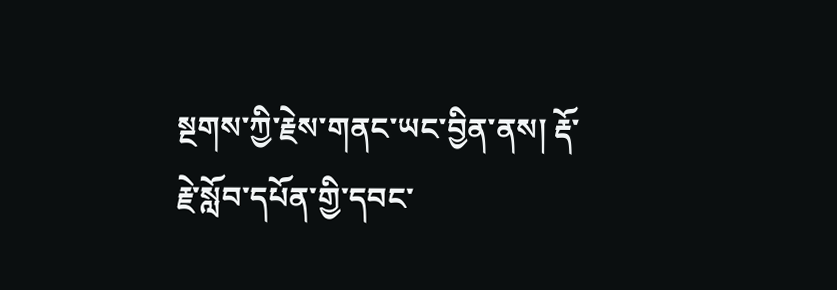སྔགས་ཀྱི་རྗེས་གནང་ཡང་བྱིན་ནས། རྡོ་རྗེ་སློབ་དཔོན་གྱི་དབང་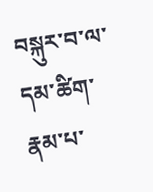བསྐུར་བ་ལ་དམ་ཚིག་རྣམ་པ་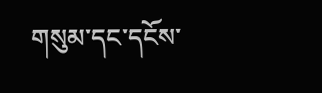གསུམ་དང་དངོས་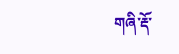གཞི་རྡོ་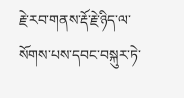རྗེ་རབ་གནས་རྡོ་རྗེ་ཉིད་ལ་སོགས་པས་དབང་བསྐུར་ཏེ་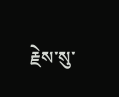རྗེས་སུ་